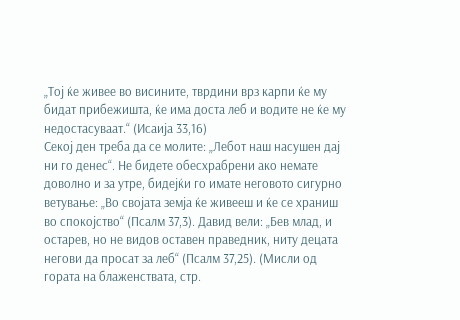„Тој ќе живее во висините, тврдини врз карпи ќе му бидат прибежишта, ќе има доста леб и водите не ќе му недостасуваат.“ (Исаија 33,16)
Секој ден треба да се молите: „Лебот наш насушен дај ни го денес“. Не бидете обесхрабрени ако немате доволно и за утре, бидејќи го имате неговото сигурно ветување: „Во својата земја ќе живееш и ќе се храниш во спокојство“ (Псалм 37,3). Давид вели: „Бев млад, и остарев, но не видов оставен праведник, ниту децата негови да просат за леб“ (Псалм 37,25). (Мисли од гората на блаженствата, стр.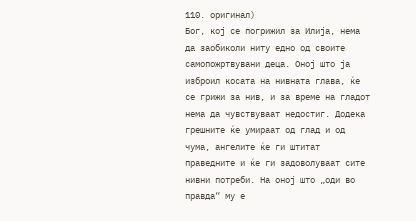110. оригинал)
Бог, кој се погрижил за Илија, нема да заобиколи ниту едно од своите самопожртвувани деца. Оној што ја изброил косата на нивната глава, ќе се грижи за нив, и за време на гладот нема да чувствуваат недостиг. Додека грешните ќе умираат од глад и од чума, ангелите ќе ги штитат праведните и ќе ги задоволуваат сите нивни потреби. На оној што „оди во правда“ му е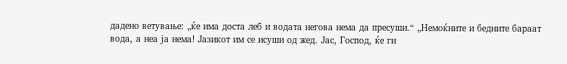дадено ветување: „ќе има доста леб и водата негова нема да пресуши.“ „Немоќните и бедните бараат вода, а неа ја нема! Јазикот им се исуши од жед. Јас, Господ, ќе ги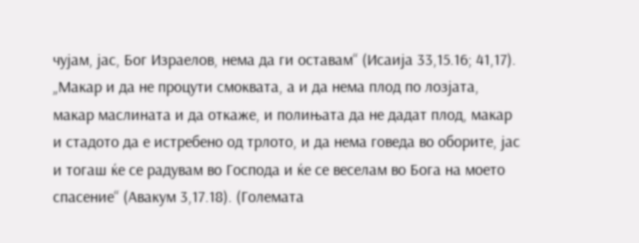чујам, јас, Бог Израелов, нема да ги оставам“ (Исаија 33,15.16; 41,17).
„Макар и да не процути смоквата, а и да нема плод по лозјата, макар маслината и да откаже, и полињата да не дадат плод, макар и стадото да е истребено од трлото, и да нема говеда во оборите, јас и тогаш ќе се радувам во Господа и ќе се веселам во Бога на моето спасение“ (Авакум 3,17.18). (Големата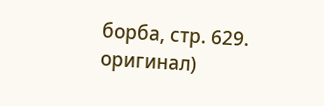борба, стр. 629. оригинал)